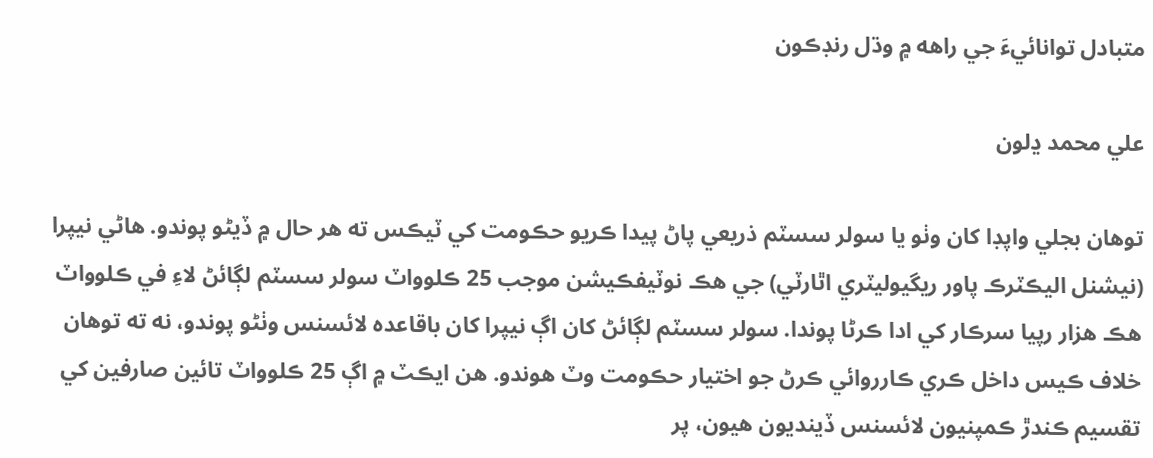متبادل توانائيءَ جي راهه ۾ وڌل رنڊڪون

علي محمد ڍلون

توهان بجلي واپڊا کان وٺو يا سولر سسٽم ذريعي پاڻ پيدا ڪريو حڪومت کي ٽيڪس ته هر حال ۾ ڏيڻو پوندو. هاڻي نيپرا (نيشنل اليڪٽرڪ پاور ريگيوليٽري اٿارٽي) جي هڪ نوٽيفڪيشن موجب 25 ڪلوواٽ سولر سسٽم لڳائڻ لاءِ في ڪلوواٽ هڪ هزار رپيا سرڪار کي ادا ڪرڻا پوندا. سولر سسٽم لڳائڻ کان اڳ نيپرا کان باقاعده لائسنس وٺڻو پوندو، نه ته توهان خلاف ڪيس داخل ڪري ڪارروائي ڪرڻ جو اختيار حڪومت وٽ هوندو. هن ايڪٽ ۾ اڳ 25 ڪلوواٽ تائين صارفين کي تقسيم ڪندڙ ڪمپنيون لائسنس ڏينديون هيون، پر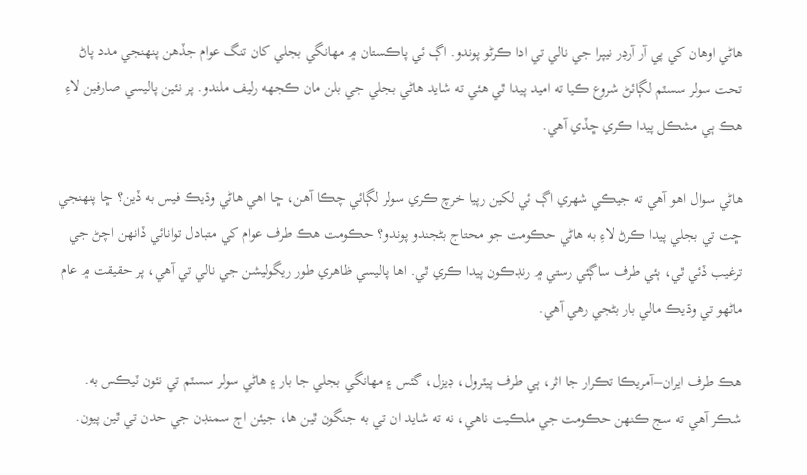هاڻي اوهان کي پي آر آرڊر نيپرا جي نالي تي ادا ڪرڻو پوندو. اڳ ئي پاڪستان ۾ مهانگي بجلي کان تنگ عوام جڏهن پنهنجي مدد پاڻ تحت سولر سسٽم لڳائڻ شروع ڪيا ته اميد پيدا ٿي هئي ته شايد هاڻي بجلي جي بلن مان ڪجهه رليف ملندو. پر نئين پاليسي صارفين لاءِ هڪ ٻي مشڪل پيدا ڪري ڇڏي آهي.

هاڻي سوال اهو آهي ته جيڪي شهري اڳ ئي لکين رپيا خرچ ڪري سولر لڳائي چڪا آهن، ڇا اهي هاڻي وڌيڪ فيس به ڏين؟ ڇا پنهنجي ڇت تي بجلي پيدا ڪرڻ لاءِ به هاڻي حڪومت جو محتاج بڻجندو پوندو؟ حڪومت هڪ طرف عوام کي متبادل توانائي ڏانهن اچڻ جي ترغيب ڏئي ٿي، ٻئي طرف ساڳئي رستي ۾ رنڊڪون پيدا ڪري ٿي. اها پاليسي ظاهري طور ريگوليشن جي نالي تي آهي، پر حقيقت ۾ عام ماڻهو تي وڌيڪ مالي بار بڻجي رهي آهي.

هڪ طرف ايران–آمريڪا تڪرار جا اثر، ٻي طرف پيٽرول، ڊيزل، گئس ۽ مهانگي بجلي جا بار ۽ هاڻي سولر سسٽم تي نئون ٽيڪس به. شڪر آهي ته سج ڪنهن حڪومت جي ملڪيت ناهي، نه ته شايد ان تي به جنگون ٿين ها، جيئن اڄ سمنڊن جي حدن تي ٿين پيون.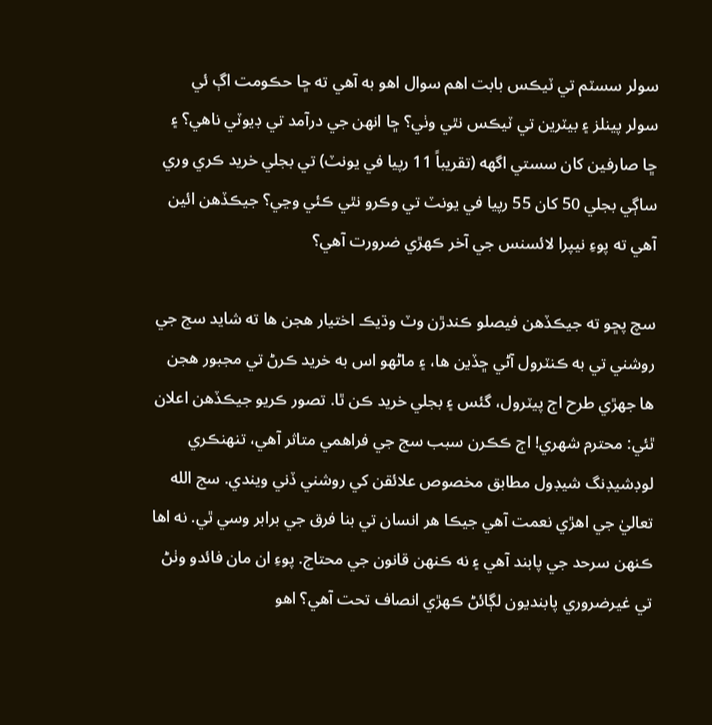سولر سسٽم تي ٽيڪس بابت اهم سوال اهو به آهي ته ڇا حڪومت اڳ ئي سولر پينلز ۽ بيٽرين تي ٽيڪس نٿي وٺي؟ ڇا انهن جي درآمد تي ڊيوٽي ناهي؟ ۽ ڇا صارفين کان سستي اگهه (تقريباً 11 رپيا في يونٽ) تي بجلي خريد ڪري وري ساڳي بجلي 50 کان 55 رپيا في يونٽ تي وڪرو نٿي ڪئي وڃي؟ جيڪڏهن ائين آهي ته پوءِ نيپرا لائسنس جي آخر ڪهڙي ضرورت آهي؟

سچ پڇو ته جيڪڏهن فيصلو ڪندڙن وٽ وڌيڪ اختيار هجن ها ته شايد سج جي روشني تي به ڪنٽرول آڻي ڇڏين ها، ۽ ماڻهو اس به خريد ڪرڻ تي مجبور هجن ها جهڙي طرح اڄ پيٽرول، گئس ۽ بجلي خريد ڪن ٿا. تصور ڪريو جيڪڏهن اعلان ٿئي: محترم شهري! اڄ ڪڪرن سبب سج جي فراهمي متاثر آهي، تنهنڪري لوڊشيڊنگ شيڊول مطابق مخصوص علائقن کي روشني ڏني ويندي. سج الله تعاليٰ جي اهڙي نعمت آهي جيڪا هر انسان تي بنا فرق جي برابر وسي ٿي. نه اها ڪنهن سرحد جي پابند آهي ۽ نه ڪنهن قانون جي محتاج. پوءِ ان مان فائدو وٺڻ تي غيرضروري پابنديون لڳائڻ ڪهڙي انصاف تحت آهي؟ اهو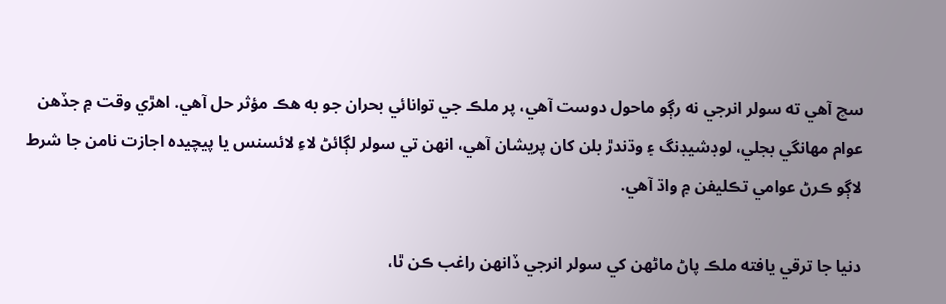سچ آهي ته سولر انرجي نه رڳو ماحول دوست آهي، پر ملڪ جي توانائي بحران جو به هڪ مؤثر حل آهي. اهڙي وقت ۾ جڏهن عوام مهانگي بجلي، لوڊشيڊنگ ۽ وڌندڙ بلن کان پريشان آهي، انهن تي سولر لڳائڻ لاءِ لائسنس يا پيچيده اجازت نامن جا شرط  لاڳو ڪرڻ عوامي تڪليفن ۾ واڌ آهي.

دنيا جا ترقي يافته ملڪ پاڻ ماڻهن کي سولر انرجي ڏانهن راغب ڪن ٿا،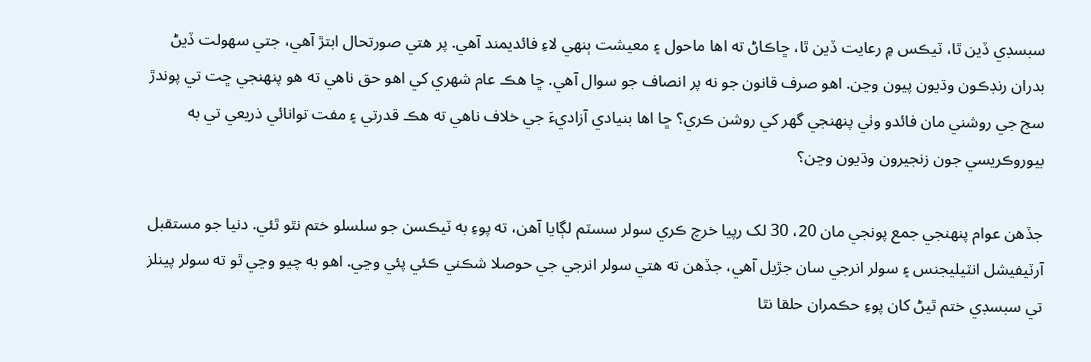سبسڊي ڏين ٿا، ٽيڪس ۾ رعايت ڏين ٿا، ڇاڪاڻ ته اها ماحول ۽ معيشت ٻنهي لاءِ فائديمند آهي. پر هتي صورتحال ابتڙ آهي، جتي سهولت ڏيڻ بدران رنڊڪون وڌيون پيون وڃن. اهو صرف قانون جو نه پر انصاف جو سوال آهي. ڇا هڪ عام شهري کي اهو حق ناهي ته هو پنهنجي ڇت تي پوندڙ سج جي روشني مان فائدو وٺي پنهنجي گهر کي روشن ڪري؟ ڇا اها بنيادي آزاديءَ جي خلاف ناهي ته هڪ قدرتي ۽ مفت توانائي ذريعي تي به بيوروڪريسي جون زنجيرون وڌيون وڃن؟

جڏهن عوام پنهنجي جمع پونجي مان 20، 30 لک رپيا خرچ ڪري سولر سسٽم لڳايا آهن، ته پوءِ به ٽيڪسن جو سلسلو ختم نٿو ٿئي. دنيا جو مستقبل آرٽيفيشل انٽيليجنس ۽ سولر انرجي سان جڙيل آهي، جڏهن ته هتي سولر انرجي جي حوصلا شڪني ڪئي پئي وڃي. اهو به چيو وڃي ٿو ته سولر پينلز تي سبسڊي ختم ٿيڻ کان پوءِ حڪمران حلقا نٿا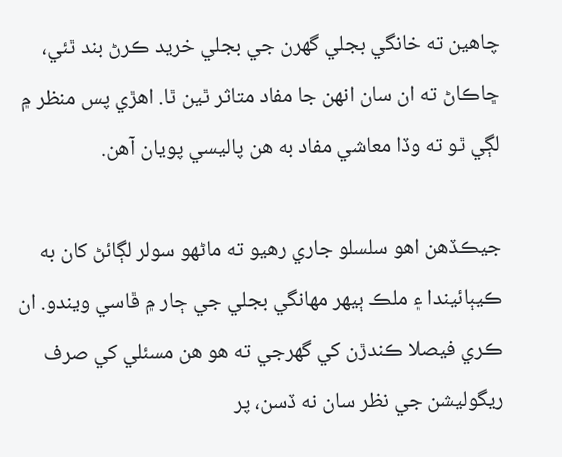چاهين ته خانگي بجلي گهرن جي بجلي خريد ڪرڻ بند ٿئي، ڇاڪاڻ ته ان سان انهن جا مفاد متاثر ٿين ٿا. اهڙي پس منظر ۾ لڳي ٿو ته وڏا معاشي مفاد به هن پاليسي پويان آهن.

جيڪڏهن اهو سلسلو جاري رهيو ته ماڻهو سولر لڳائڻ کان به ڪيٻائيندا ۽ ملڪ ٻيهر مهانگي بجلي جي ڄار ۾ ڦاسي ويندو. ان ڪري فيصلا ڪندڙن کي گهرجي ته هو هن مسئلي کي صرف ريگوليشن جي نظر سان نه ڏسن، پر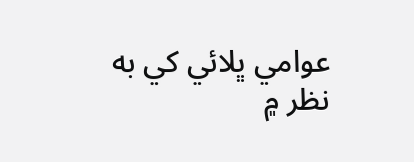عوامي ڀلائي کي به نظر ۾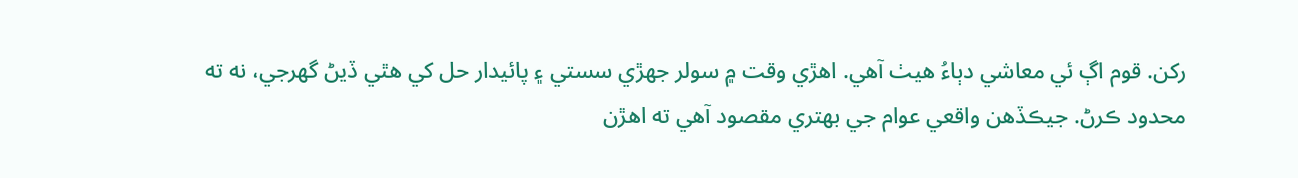رکن. قوم اڳ ئي معاشي دٻاءُ هيٺ آهي. اهڙي وقت ۾ سولر جهڙي سستي ۽ پائيدار حل کي هٿي ڏيڻ گهرجي، نه ته محدود ڪرڻ. جيڪڏهن واقعي عوام جي بهتري مقصود آهي ته اهڙن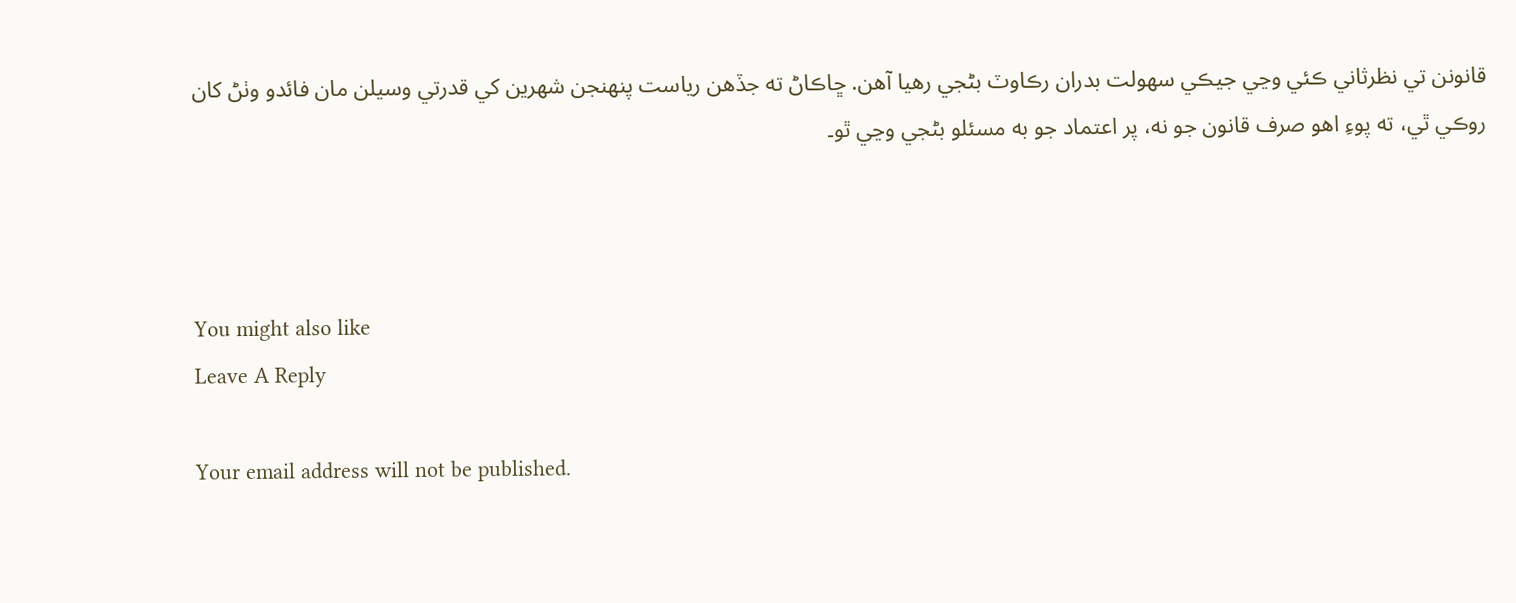قانونن تي نظرثاني ڪئي وڃي جيڪي سهولت بدران رڪاوٽ بڻجي رهيا آهن. ڇاڪاڻ ته جڏهن رياست پنهنجن شهرين کي قدرتي وسيلن مان فائدو وٺڻ کان روڪي ٿي، ته پوءِ اهو صرف قانون جو نه، پر اعتماد جو به مسئلو بڻجي وڃي ٿو۔



You might also like
Leave A Reply

Your email address will not be published.